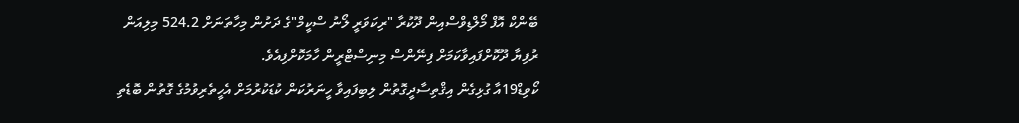ބޭންކް އޮފް މޯލްޑިވްސްއިން ދޫކުރާ "ރިކަވަރީ ލޯނު ސްކީމް"ގެ ދަށުން މިހާތަނަށް 524.2 މިލިއަން ރުފިޔާ ދޫކޮށްފައިވާކަމަށް ފިނޭންސް މިނިސްޓްރީން ހާމަކޮށްފިއެވެ.
ކޯވިޑް19އާ ގުޅިގެން އިޤްތިސާދީގޮތުން ލިބިފައިވާ ހީނަރުކަން ކުޑަކުރުމަށް އެހީތެރިވުމުގެ ގޮތުން ބޮޑެތި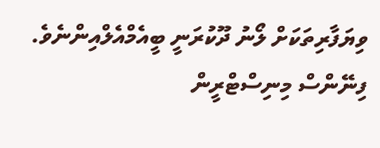ވިޔަފާރިތަކަށް ލޯނު ދޫކުރަނީ ބީއެމްއެލްއިންނެވެ.
ފިނޭންސް މިނިސްޓްރީން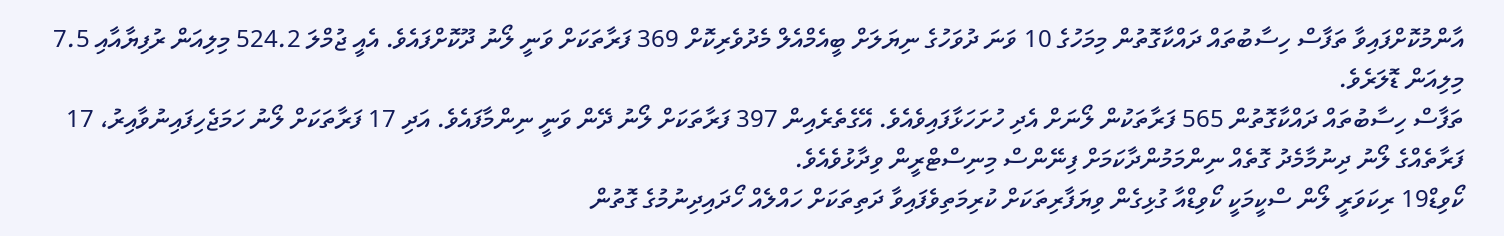އާންމުކޮށްފައިވާ ތަފާސް ހިސާބުތައް ދައްކާގޮތުން މިމަހުގެ 10 ވަނަ ދުވަހުގެ ނިޔަލަށް ބީއެމްއެލް މެދުވެރިކޮށް 369 ފަރާތަކަށް ވަނީ ލޯނު ދޫކޮށްފައެވެ. އެއީ ޖުމްލަ 524.2 މިލިއަން ރުފިޔާއާއި 7.5 މިލިއަން ޑޮލަރެވެ.
ތަފާސް ހިސާބުތައް ދައްކާގޮތުން 565 ފަރާތަކުން ލޯނަށް އެދި ހުށަހަޅާފައިވެއެވެ. އޭގެތެރެއިން 397 ފަރާތަކަށް ލޯނު ދޭން ވަނީ ނިންމާފައެވެ. އަދި 17 ފަރާތަކަށް ލޯނު ހަމަޖެހިފައިނުވާއިރު، 17 ފަރާތެއްގެ ލޯނު ދިނުމާމެދު ގޮތެއް ނިންމަމުންދާކަމަށް ފިނޭންސް މިނިސްޓްރީން ވިދާޅުވެއެވެ.
ކޯވިޑް19 ރިކަވަރީ ލޯން ސްކީމަކީ ކޯވިޑްއާ ގުޅިގެން ވިޔަފާރިތަކަށް ކުރިމަތިވެފައިވާ ދަތިތަކަށް ހައްލެއް ހޯދައިދިނުމުގެ ގޮތުން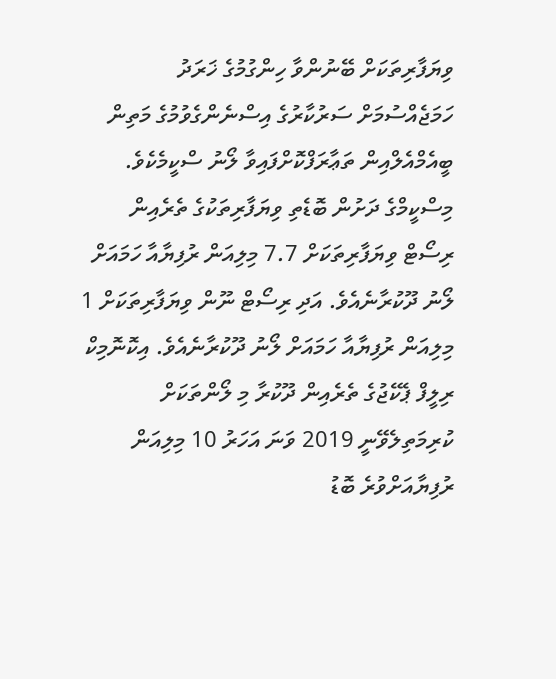ވިޔަފާރިތަކަށް ބޭނުންވާ ހިންގުމުގެ ޚަރަދު ހަމަޖެއްސުމަށް ސަރުކާރުގެ އިސްނެންގެވުމުގެ މަތިން ބީއެމްއެލްއިން ތަޢާރަފްކޮށްފައިވާ ލޯނު ސްކީމެކެވެ.
މިސްކީމްގެ ދަށުން ބޮޑެތި ވިޔަފާރިތަކުގެ ތެރެއިން ރިސޯޓް ވިޔަފާރިތަކަށް 7.7 މިލިއަން ރުފިޔާއާ ހަމައަށް ލޯނު ދޫކުރާނެއެވެ. އަދި ރިސޯޓް ނޫން ވިޔަފާރިތަކަށް 1 މިލިއަން ރުފިޔާއާ ހަމައަށް ލޯނު ދޫކުރާނެއެވެ. އިކޮނޮމިކް ރިލީފް ޕެކޭޖުގެ ތެރެއިން ދޫކުރާ މި ލޯންތަކަށް ކުރިމަތިލެވޭނީ 2019 ވަނަ އަހަރު 10 މިލިއަން ރުފިޔާއަށްވުރެ ބޮޑު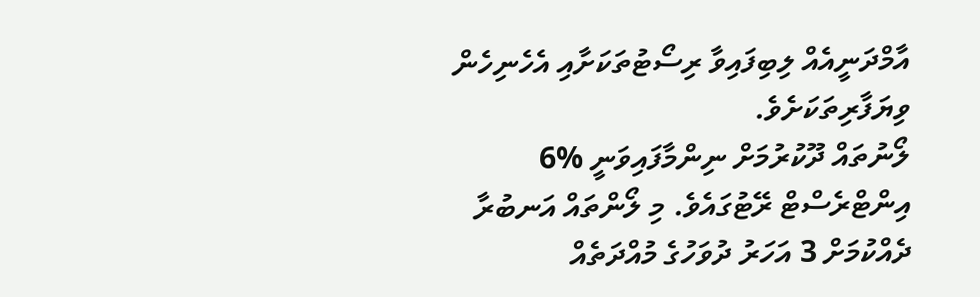އާމްދަނީއެއް ލިބިފައިވާ ރިސޯޓުތަކަށާއި އެހެނިހެން ވިޔަފާރިތަކަށެވެ.
ލޯނުތައް ދޫކުރުމަށް ނިންމާފައިވަނީ %6 އިންޓްރެސްޓް ރޭޓުގައެވެ. މި ލޯންތައް އަނބުރާ ދެއްކުމަށް 3 އަހަރު ދުވަހުގެ މުއްދަތެއް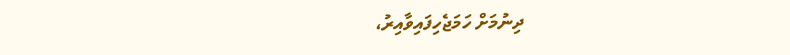ދިނުމަށް ހަމަޖެހިފައިވާއިރު،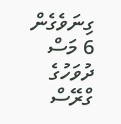ގިނަވެގެން 6 މަސް ދުވަހުގެ ގްރޭސް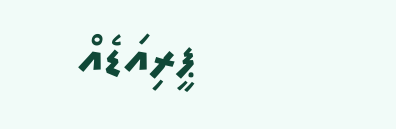ޕީރިއަޑެއް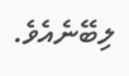ލިބޭނެއެވެ.